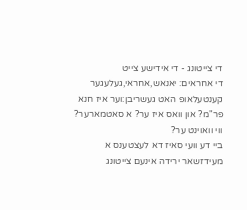די צייטונג - די אידישע צייט
די אחראים: יאנאש,אחראי,געלעגער
קענטעלאופ האט געשריבן:וער איז חנא פר"מ? און וואס איז ער? א סאטמארער? ווי וואוינט ער?
ביי דע וועי סאיז דא לעצטענס א מעידזשאר ירידה אינעם צייטונג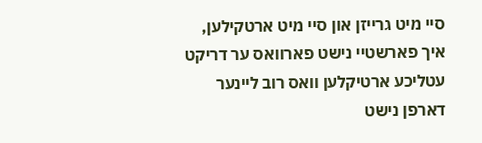סיי מיט גרייזן און סיי מיט ארטקילען, איך פארשטיי נישט פארוואס ער דריקט עטליכע ארטיקלען וואס רוב ליינער דארפן נישט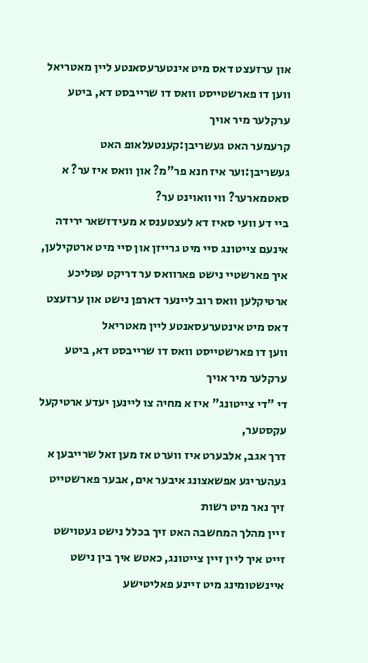און ערזעצט דאס מיט אינטערעסאנטע ליין מאטריאל
ווען דו פארשטייסט וואס דו שרייבסט דא, ביטע ערקלער מיר אויך
קרעמער האט געשריבן:קענטעלאופ האט געשריבן:וער איז חנא פר"מ? און וואס איז ער? א סאטמארער? ווי וואוינט ער?
ביי דע וועי סאיז דא לעצטענס א מעידזשאר ירידה אינעם צייטונג סיי מיט גרייזן און סיי מיט ארטקילען, איך פארשטיי נישט פארוואס ער דריקט עטליכע ארטיקלען וואס רוב ליינער דארפן נישט און ערזעצט דאס מיט אינטערעסאנטע ליין מאטריאל
ווען דו פארשטייסט וואס דו שרייבסט דא, ביטע ערקלער מיר אויך
די "די צייטונג" איז א מחיה צו ליינען יעדע ארטיקעל עקסטער,
דרך אגב, אלבערט איז ווערט אז מען זאל שרייבען א געהעריגע אפשאצונג איבער אים, אבער פארשטייט זיך נאר מיט רשות
זיין מהלך המחשבה האט זיך בכלל נישט געטוישט זייט איך ליין זיין צייטונג, כאטש איך בין נישט איינשטומינג מיט זיינע פאליטישע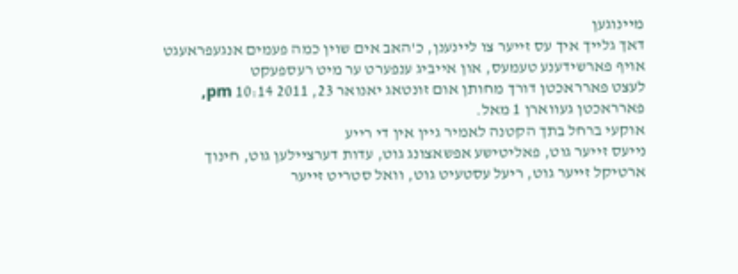מיינוגען
דאך גלייך איך עס זייער צו ליינענן, כ'האב אים שוין כמה פעמים אנגעפראעגט אויף פארשידענע טעמעס, און אייביג ענפערט ער מיט רעספעקט
לעצט פארראכטן דורך מחותן אום זונטאג יאנואר 23, 2011 10:14 pm, פארראכטן געווארן 1 מאל.
אוקעי ברחל בתך הקטנה לאמיר גיין אין די רייע
נייעס זייער גוט, פאליטישע אפשאצונג גוט, עדות דערציילען גוט, חינוך ארטיקל זייער גוט, ריעל עסטעיט גוט, וואל סטריט זייער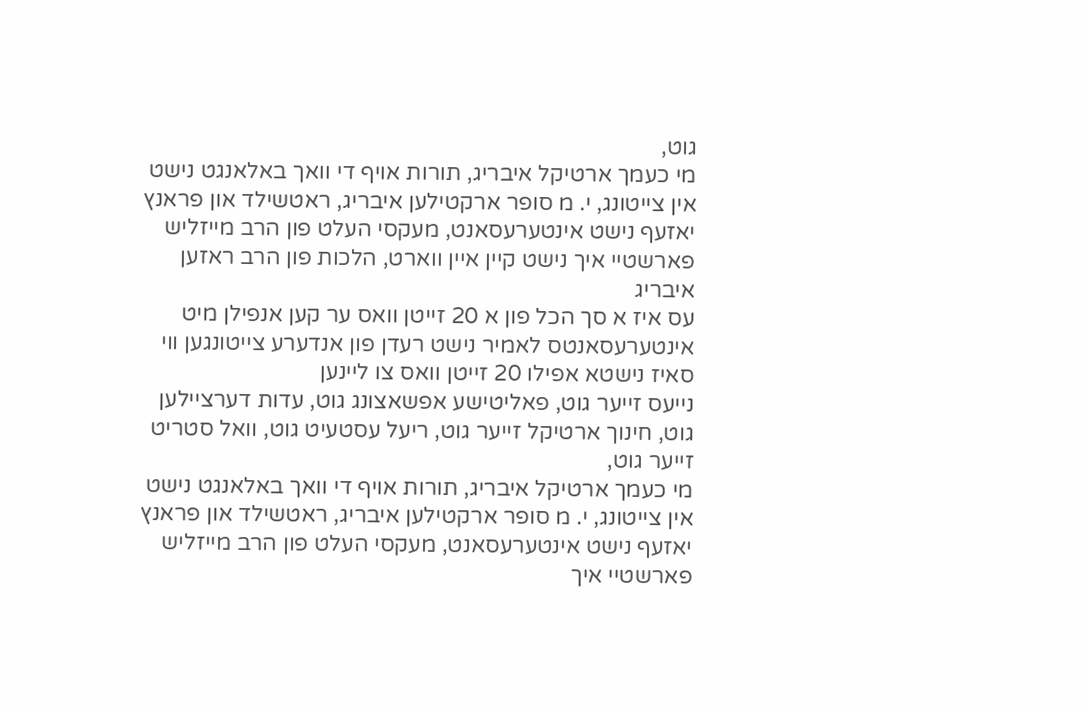גוט,
מי כעמך ארטיקל איבריג, תורות אויף די וואך באלאנגט נישט אין צייטונג, י. מ סופר ארקטילען איבריג, ראטשילד און פראנץ יאזעף נישט אינטערעסאנט, מעקסי העלט פון הרב מייזליש פארשטיי איך נישט קיין איין ווארט, הלכות פון הרב ראזען איבריג
עס איז א סך הכל פון א 20 זייטן וואס ער קען אנפילן מיט אינטערעסאנטס לאמיר נישט רעדן פון אנדערע צייטונגען ווי סאיז נישטא אפילו 20 זייטן וואס צו ליינען
נייעס זייער גוט, פאליטישע אפשאצונג גוט, עדות דערציילען גוט, חינוך ארטיקל זייער גוט, ריעל עסטעיט גוט, וואל סטריט זייער גוט,
מי כעמך ארטיקל איבריג, תורות אויף די וואך באלאנגט נישט אין צייטונג, י. מ סופר ארקטילען איבריג, ראטשילד און פראנץ יאזעף נישט אינטערעסאנט, מעקסי העלט פון הרב מייזליש פארשטיי איך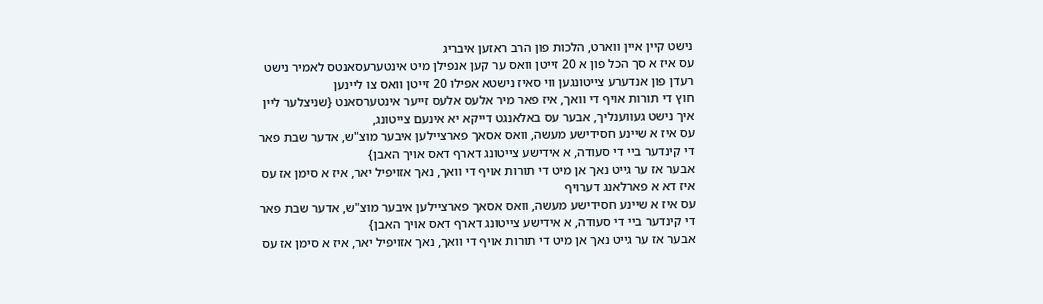נישט קיין איין ווארט, הלכות פון הרב ראזען איבריג
עס איז א סך הכל פון א 20 זייטן וואס ער קען אנפילן מיט אינטערעסאנטס לאמיר נישט רעדן פון אנדערע צייטונגען ווי סאיז נישטא אפילו 20 זייטן וואס צו ליינען
חוץ די תורות אויף די וואך, איז פאר מיר אלעס אלעס זייער אינטערסאנט {שניצלער ליין איך נישט געווענליך, אבער עס באלאנגט דייקא יא אינעם צייטונג,
עס איז א שיינע חסידישע מעשה, וואס אסאך פארציילען איבער מוצ"ש, אדער שבת פאר די קינדער ביי די סעודה, א אידישע צייטונג דארף דאס אויך האבן}
אבער אז ער גייט נאך אן מיט די תורות אויף די וואך, נאך אזויפיל יאר, איז א סימן אז עס איז דא א פארלאנג דערויף
עס איז א שיינע חסידישע מעשה, וואס אסאך פארציילען איבער מוצ"ש, אדער שבת פאר די קינדער ביי די סעודה, א אידישע צייטונג דארף דאס אויך האבן}
אבער אז ער גייט נאך אן מיט די תורות אויף די וואך, נאך אזויפיל יאר, איז א סימן אז עס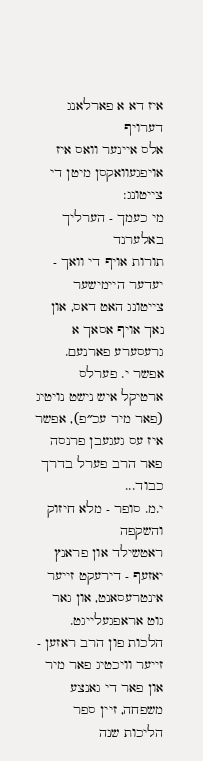איז דא א פארלאנג דערויף
אלס איינער וואס איז אויפגעוואקסן מיטן די צייטונג:
מי כעמך - הערליך באלערנד
תורות אויף די וואך - יעדער היימישער צייטונג האט דאס, און נאך אויף אסאך א גרעסערע פארנעם. אפשר י. פערלס ארטיקל איש נישט נויטיג (פאר מיר עכ״פ), אפשר איז עס געגעבן פרנסה פאר הרב פערל בדרך כבוד...
י.מ. סופר - מלא חיזוק והשקפה
ראטשילד און פראנץ יאזעף - דירעקט זייער אינטרעסאנט, און גאר גוט אראפגעלייגט.
הלכות פון הרב ראזען - זייער וויכטיג פאר מיר און פאר די גאנצע משפחה, זיין ספר הליכות שנה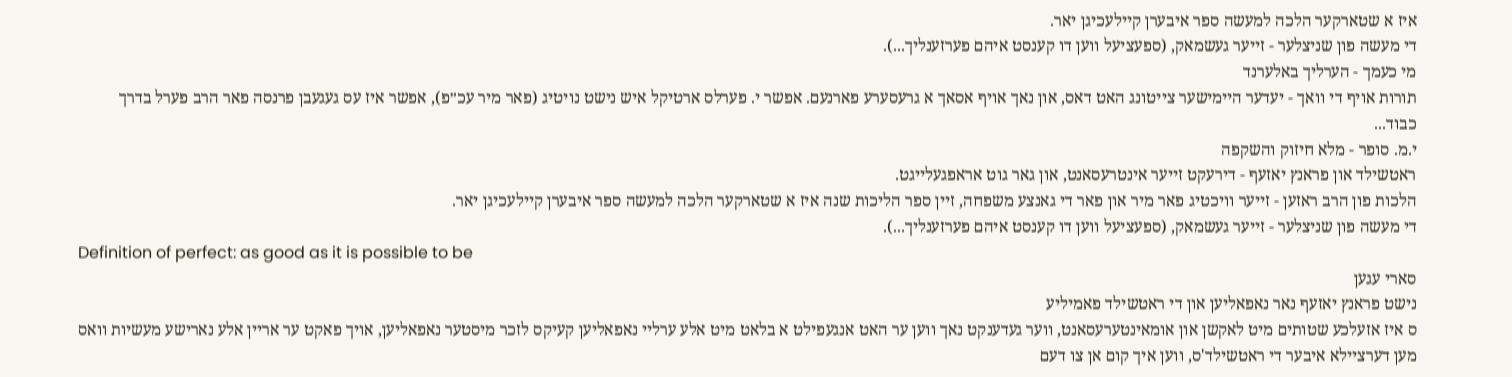איז א שטארקער הלכה למעשה ספר איבערן קיילעכיגן יאר.
די מעשה פון שניצלער - זייער געשמאק, (ספעציעל ווען דו קענסט איהם פערזענליך...).
מי כעמך - הערליך באלערנד
תורות אויף די וואך - יעדער היימישער צייטונג האט דאס, און נאך אויף אסאך א גרעסערע פארנעם. אפשר י. פערלס ארטיקל איש נישט נויטיג (פאר מיר עכ״פ), אפשר איז עס געגעבן פרנסה פאר הרב פערל בדרך כבוד...
י.מ. סופר - מלא חיזוק והשקפה
ראטשילד און פראנץ יאזעף - דירעקט זייער אינטרעסאנט, און גאר גוט אראפגעלייגט.
הלכות פון הרב ראזען - זייער וויכטיג פאר מיר און פאר די גאנצע משפחה, זיין ספר הליכות שנה איז א שטארקער הלכה למעשה ספר איבערן קיילעכיגן יאר.
די מעשה פון שניצלער - זייער געשמאק, (ספעציעל ווען דו קענסט איהם פערזענליך...).
Definition of perfect: as good as it is possible to be
סארי עגען
נישט פראנץ יאזעף נאר נאפאליען און די ראטשילד פאמיליע
ס איז אזעלכע שטותים מיט לאקשן און אומאינטערעסאנט, ווער געדענקט נאך ווען ער האט אנגעפילט א בלאט מיט אלע ערליי נאפאליען קעיקס לזכר מיסטער נאפאליען, אויך פאקט ער אריין אלע נארישע מעשיות וואס מען דערציילא איבער די ראטשילד'ס, ווען איך קום אן צו דעם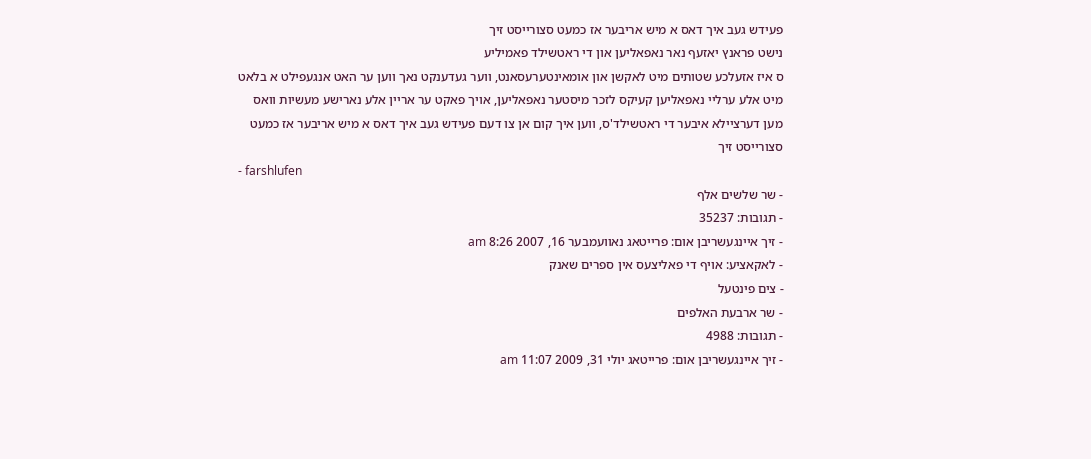פעידש געב איך דאס א מיש אריבער אז כמעט סצורייסט זיך
נישט פראנץ יאזעף נאר נאפאליען און די ראטשילד פאמיליע
ס איז אזעלכע שטותים מיט לאקשן און אומאינטערעסאנט, ווער געדענקט נאך ווען ער האט אנגעפילט א בלאט מיט אלע ערליי נאפאליען קעיקס לזכר מיסטער נאפאליען, אויך פאקט ער אריין אלע נארישע מעשיות וואס מען דערציילא איבער די ראטשילד'ס, ווען איך קום אן צו דעם פעידש געב איך דאס א מיש אריבער אז כמעט סצורייסט זיך
- farshlufen
- שר שלשים אלף
- תגובות: 35237
- זיך איינגעשריבן אום: פרייטאג נאוועמבער 16, 2007 8:26 am
- לאקאציע: אויף די פאליצעס אין ספרים שאנק
- צים פינטעל
- שר ארבעת האלפים
- תגובות: 4988
- זיך איינגעשריבן אום: פרייטאג יולי 31, 2009 11:07 am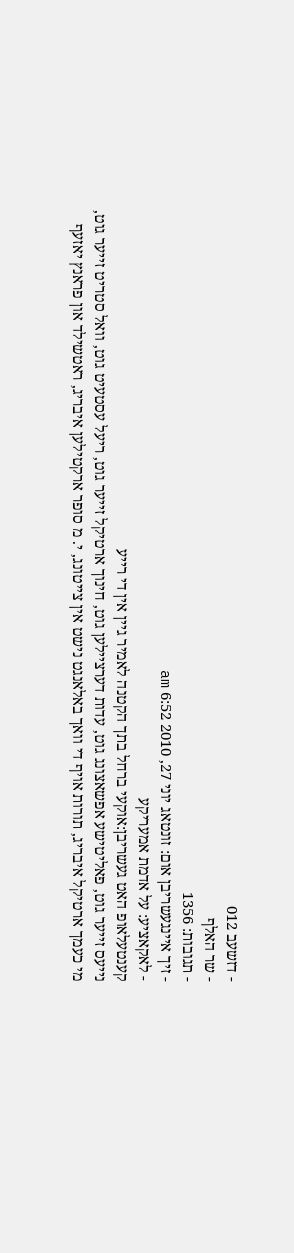- דזשעב 012
- שר האלף
- תגובות: 1356
- זיך איינגעשריבן אום: זונטאג יוני 27, 2010 6:52 am
- לאקאציע: על אדמת אמעריקע
קענטעלאופ האט געשריבן:אוקעי ברחל בתך הקטנה לאמיר גיין אין די רייע
נייעס זייער גוט, פאליטישע אפשאצונג גוט, עדות דערציילען גוט, חינוך ארטיקל זייער גוט, ריעל עסטעיט גוט, וואל סטריט זייער גוט,
מי כעמך ארטיקל איבריג, תורות אויף די וואך באלאנגט נישט אין צייטונג, י. מ סופר ארקטילען איבריג, ראטשילד און פראנץ יאזעף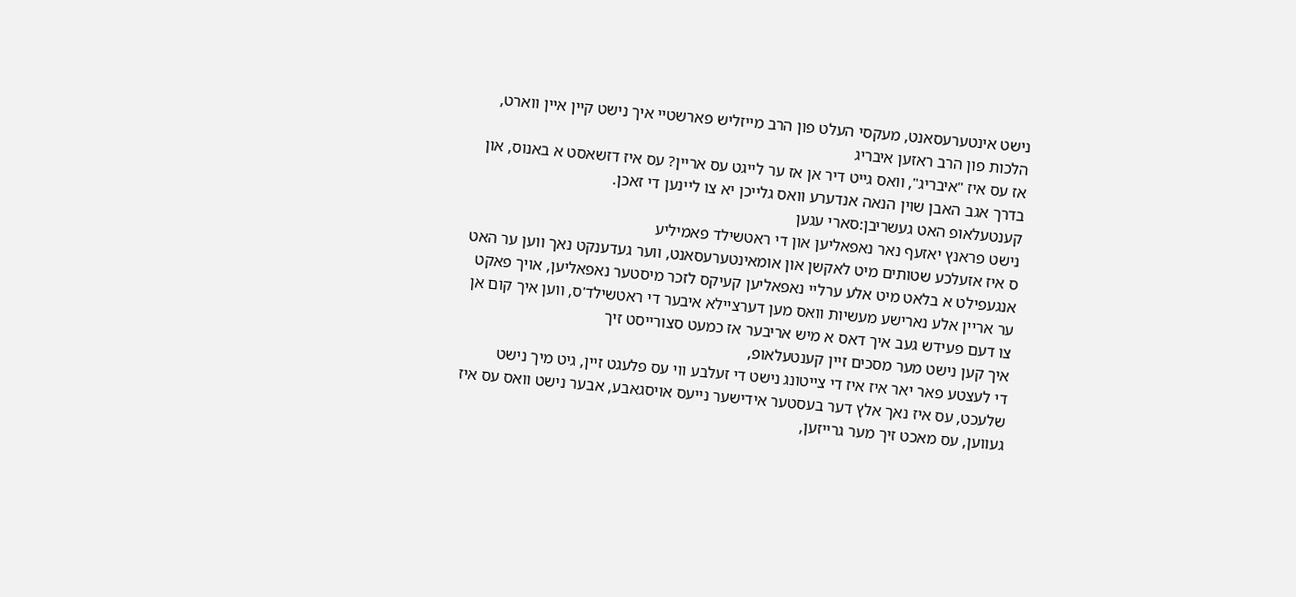נישט אינטערעסאנט, מעקסי העלט פון הרב מייזליש פארשטיי איך נישט קיין איין ווארט, הלכות פון הרב ראזען איבריג
אז עס איז "איבריג", וואס גייט דיר אן אז ער לייגט עס אריין? עס איז דזשאסט א באנוס, און בדרך אגב האבן שוין הנאה אנדערע וואס גלייכן יא צו ליינען די זאכן.
קענטעלאופ האט געשריבן:סארי עגען
נישט פראנץ יאזעף נאר נאפאליען און די ראטשילד פאמיליע
ס איז אזעלכע שטותים מיט לאקשן און אומאינטערעסאנט, ווער געדענקט נאך ווען ער האט אנגעפילט א בלאט מיט אלע ערליי נאפאליען קעיקס לזכר מיסטער נאפאליען, אויך פאקט ער אריין אלע נארישע מעשיות וואס מען דערציילא איבער די ראטשילד'ס, ווען איך קום אן צו דעם פעידש געב איך דאס א מיש אריבער אז כמעט סצורייסט זיך
איך קען נישט מער מסכים זיין קענטעלאופ,
די לעצטע פאר יאר איז איז די צייטונג נישט די זעלבע ווי עס פלעגט זיין, גיט מיך נישט שלעכט, עס איז נאך אלץ דער בעסטער אידישער נייעס אויסגאבע, אבער נישט וואס עס איז געווען, עס מאכט זיך מער גרייזען,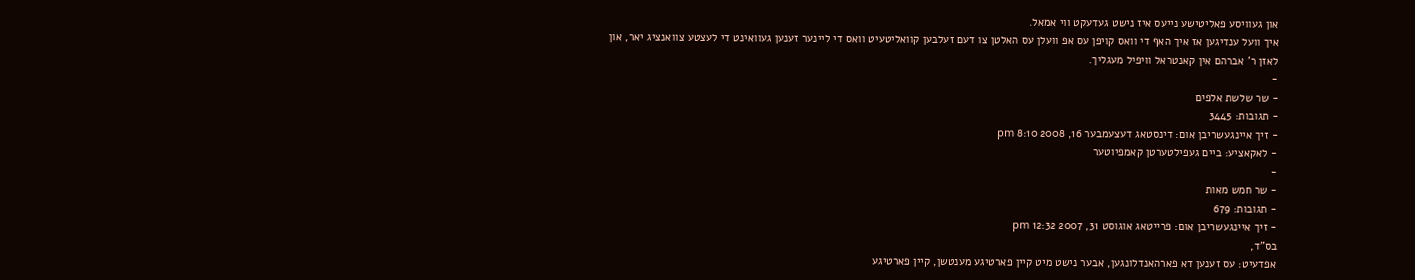און געוויסע פאליטישע נייעס איז נישט געדעקט ווי אמאל.
איך וועל ענדיגען אז איך האף די וואס קויפן עס אפ וועלן עס האלטן צו דעם זעלבען קוואליטעיט וואס די ליינער זענען געוואינט די לעצטע צוואנציג יאר, און לאזן ר' אברהם אין קאנטראל וויפיל מעגליך.
-
- שר שלשת אלפים
- תגובות: 3445
- זיך איינגעשריבן אום: דינסטאג דעצעמבער 16, 2008 8:10 pm
- לאקאציע: ביים געפילטערטן קאמפיוטער
-
- שר חמש מאות
- תגובות: 679
- זיך איינגעשריבן אום: פרייטאג אוגוסט 31, 2007 12:32 pm
בס"ד,
אפדעיט: עס זענען דא פארהאנדלונגען, אבער נישט מיט קיין פארטיגע מענטשן, קיין פארטיגע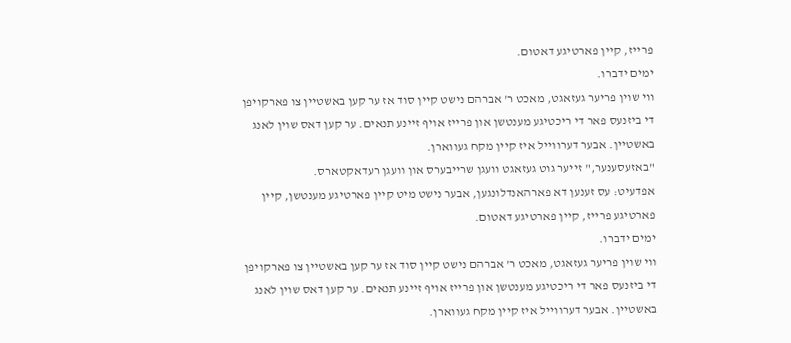פרייז, קיין פארטיגע דאטום.
ימים ידברו.
ווי שוין פריער געזאגט, מאכט ר' אברהם נישט קיין סוד אז ער קען באשטיין צו פארקויפן די ביזנעס פאר די ריכטיגע מענטשן און פרייז אויף זיינע תנאים. ער קען דאס שוין לאנג באשטיין. אבער דערווייל איז קיין מקח געווארן.
"באזעסענער," זייער גוט געזאגט וועגן שרייבערס און וועגן רעדאקטארס.
אפדעיט: עס זענען דא פארהאנדלונגען, אבער נישט מיט קיין פארטיגע מענטשן, קיין פארטיגע פרייז, קיין פארטיגע דאטום.
ימים ידברו.
ווי שוין פריער געזאגט, מאכט ר' אברהם נישט קיין סוד אז ער קען באשטיין צו פארקויפן די ביזנעס פאר די ריכטיגע מענטשן און פרייז אויף זיינע תנאים. ער קען דאס שוין לאנג באשטיין. אבער דערווייל איז קיין מקח געווארן.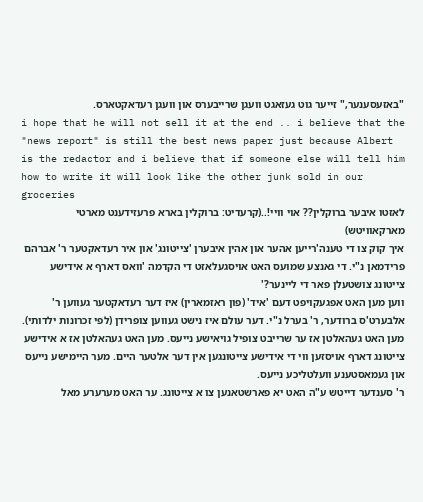"באזעסענער," זייער גוט געזאגט וועגן שרייבערס און וועגן רעדאקטארס.
i hope that he will not sell it at the end .. i believe that the "news report" is still the best news paper just because Albert is the redactor and i believe that if someone else will tell him how to write it will look like the other junk sold in our groceries
לאזטו איבער ברוקלין?? אוי וויי!..(קרעדיט: ברוקלין בארא פרעזידענט מארטי מארקאוויטש)
איך קוק צו די טענה'רייען אהער און אהין איבערן 'צייטונג' און איר רעדאקטער ר' אברהם פרידמאן נ"י. די גאנצע שמועס האט אויסגעלאזט די הקדמה 'וואס דארף א אידישע צייטונג צושטעלן פאר די ליינער?'
ווען מען האט אפגעקויפט דעם 'איד' (פון ראזמארין) איז דער רעדאקטער געווען ר' אלבערט'ס ברודער, ר' בערל נ"י. דער עולם איז נישט געווען צופרידן (לפי זכרונות ילדותי). מען האט געהאלטן אז ער שרייבט צופיל גויאישע נייעס. מען האט געהאלטן אז א אידישע צייטונג דארף אויסזען ווי די אידישע צייטונגען אין דער אלטער היים. מער היימישע נייעס און געמאסטענע וועלטליכע נייעס.
ר' סענדער דייטש ע"ה האט יא פארשטאנען צו א צייטונג. ער האט מערערע מאל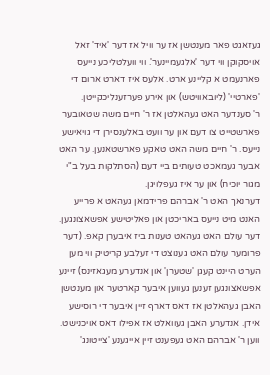געזאגט פאר מענטשן אז ער וויל אז דער 'איד' זאל אויסקוקן ווי דער 'אלגעמיינער'. ווי וועלטליכע נייעס פארנעמט א קליינע ארט. אלעס איז דארט ארום די 'פארטיי' (ליובאוויטש) און אירע פערזענליכקייטן.
ר' סענדער האט געהאלטן אז ר' חיים משה שטאובער פארשטייט צו דעם און ער וועט באלענסירן די גויאישע נייעס. ר' חיים משה האט טאקע פארשטאנען. ער האט אבער געמאכט טעותים ביי דעם (הסתלקות בעל ב"י מגור יוכיח) און ער איז געפלויגן.
דערנאך האט ר' אברהם פרידמאן געהאט א פרייע האנט מיט נייעס באריכטן און פאליטישע אפשאצונגען. דער עולם האט געהאט טענות ביז איבערן קאפ. (דער פרומער עולם האט גענוצט די זעלבע קריטיק ווי מען הערט היינט קעגן 'שטערן' און אנדערע מעגאזינס) זיינע אפשאצונגען זענען געווען איבער קארטער און מענטשן האבן געהאלטן אז דאס דארף זיין איבער די רוסישע אידן. אנדערע האבן געוואלט אז אפילו דאס אויכנישט.
ווען ר' אברהם האט געפענט זיין אייגענע 'צייטונג'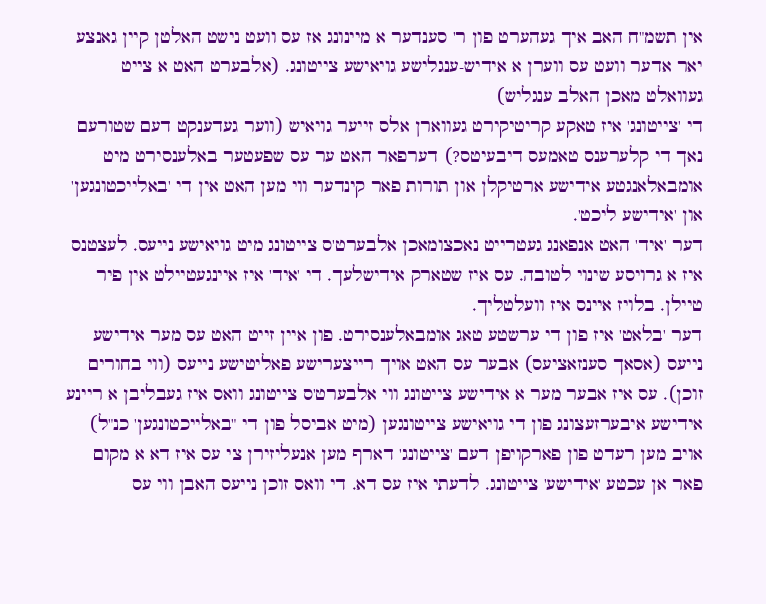אין תשמ"ח האב איך געהערט פון ר' סענדער א מיינונג אז עס וועט נישט האלטן קיין גאנצע יאר אדער וועט עס ווערן א אידיש-ענגלישע גויאישע צייטונג. (אלבערט האט א צייט געוואלט מאכן האלב ענגליש)
די 'צייטונג' איז טאקע קריטיקירט געווארן אלס זייער גויאיש (ווער געדענקט דעם שטורעם נאך די קלערענס טאמעס דיבעיטס?) דערפאר האט ער עס שפעטער באלענסירט מיט אומבאלאנגטע אידישע ארטיקלן און תורות פאר קינדער ווי מען האט אין די 'באלייכטונגען' און 'אידישע ליכט'.
דער 'איד' האט אנפאנג געטרייט נאכצומאכן אלבערט'ס צייטונג מיט גויאישע נייעס. לעצטנס איז א גרויסע שינוי לטובה. עס איז שטארק אידישלעך. די 'איד' איז איינגעטיילט אין פיר טיילן. בלויז איינס איז וועלטליך.
דער 'בלאט' איז פון די ערשטע טאג אומבאלענסירט. פון איין זייט האט עס מער אידישע נייעס (אסאך סענזאציעס) אבער עס האט אויך רייצערישע פאליטישע נייעס (ווי בחורים זוכן). עס איז אבער מער א אידישע צייטונג ווי אלבערט'ס צייטונג וואס איז געבליבן א ריינע אידישע איבערזעצונג פון די גויאישע צייטונגען (מיט אביסל פון די "באלייכטונגען' כנ"ל)
אויב מען רעדט פון פארקויפן דעם 'צייטונג' דארף מען אנעליזירן צי עס איז דא א מקום פאר אן עכטע 'אידישע' צייטונג. לדעתי איז עס דא. די וואס זוכן נייעס האבן ווי עס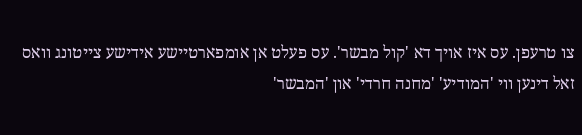צו טרעפן. עס איז אויך דא 'קול מבשר'. עס פעלט אן אומפארטיישע אידישע צייטונג וואס זאל דינען ווי 'המודיע' 'מחנה חרדי' און 'המבשר'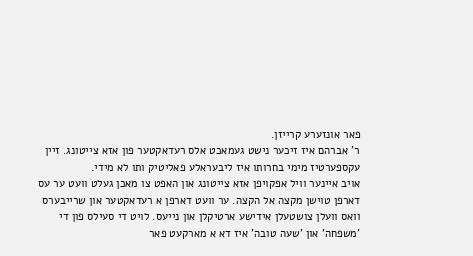פאר אונזערע קרייזן.
ר' אברהם איז זיכער נישט געמאכט אלס רעדאקטער פון אזא צייטונג. זיין עקספערטיז מימי בחרותו איז ליבעראלע פאליטיק ותו לא מידי.
אויב איינער וויל אפקויפן אזא צייטונג און האפט צו מאכן געלט וועט ער עס דארפן טוישן מקצה אל הקצה. ער וועט דארפן א רעדאקטער און שרייבערס וואס וועלן צושטעלן אידישע ארטיקלן און נייעס. לויט די סעילס פון די 'משפחה' און 'שעה טובה' איז דא א מארקעט פאר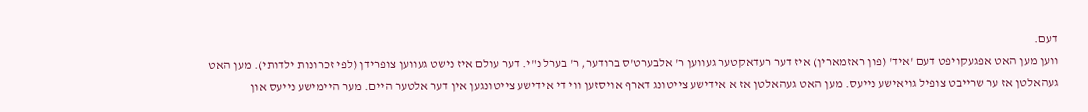דעם.
ווען מען האט אפגעקויפט דעם 'איד' (פון ראזמארין) איז דער רעדאקטער געווען ר' אלבערט'ס ברודער, ר' בערל נ"י. דער עולם איז נישט געווען צופרידן (לפי זכרונות ילדותי). מען האט געהאלטן אז ער שרייבט צופיל גויאישע נייעס. מען האט געהאלטן אז א אידישע צייטונג דארף אויסזען ווי די אידישע צייטונגען אין דער אלטער היים. מער היימישע נייעס און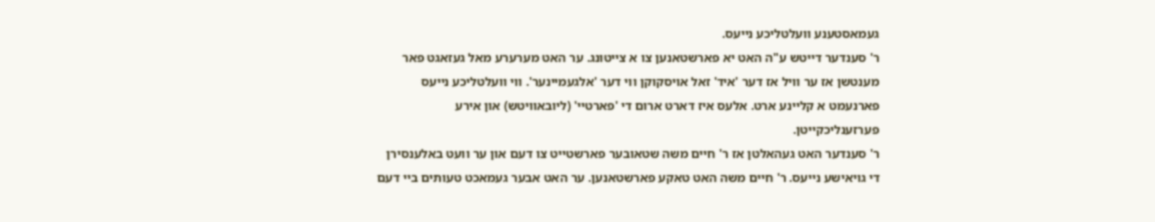געמאסטענע וועלטליכע נייעס.
ר' סענדער דייטש ע"ה האט יא פארשטאנען צו א צייטונג. ער האט מערערע מאל געזאגט פאר מענטשן אז ער וויל אז דער 'איד' זאל אויסקוקן ווי דער 'אלגעמיינער'. ווי וועלטליכע נייעס פארנעמט א קליינע ארט. אלעס איז דארט ארום די 'פארטיי' (ליובאוויטש) און אירע פערזענליכקייטן.
ר' סענדער האט געהאלטן אז ר' חיים משה שטאובער פארשטייט צו דעם און ער וועט באלענסירן די גויאישע נייעס. ר' חיים משה האט טאקע פארשטאנען. ער האט אבער געמאכט טעותים ביי דעם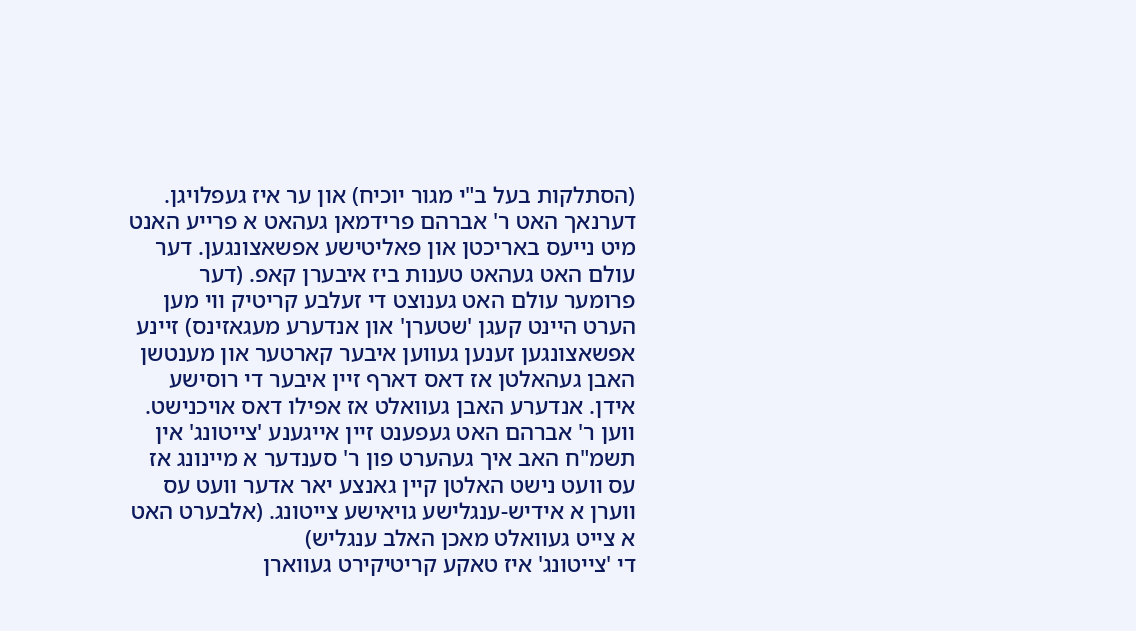(הסתלקות בעל ב"י מגור יוכיח) און ער איז געפלויגן.
דערנאך האט ר' אברהם פרידמאן געהאט א פרייע האנט מיט נייעס באריכטן און פאליטישע אפשאצונגען. דער עולם האט געהאט טענות ביז איבערן קאפ. (דער פרומער עולם האט גענוצט די זעלבע קריטיק ווי מען הערט היינט קעגן 'שטערן' און אנדערע מעגאזינס) זיינע אפשאצונגען זענען געווען איבער קארטער און מענטשן האבן געהאלטן אז דאס דארף זיין איבער די רוסישע אידן. אנדערע האבן געוואלט אז אפילו דאס אויכנישט.
ווען ר' אברהם האט געפענט זיין אייגענע 'צייטונג' אין תשמ"ח האב איך געהערט פון ר' סענדער א מיינונג אז עס וועט נישט האלטן קיין גאנצע יאר אדער וועט עס ווערן א אידיש-ענגלישע גויאישע צייטונג. (אלבערט האט א צייט געוואלט מאכן האלב ענגליש)
די 'צייטונג' איז טאקע קריטיקירט געווארן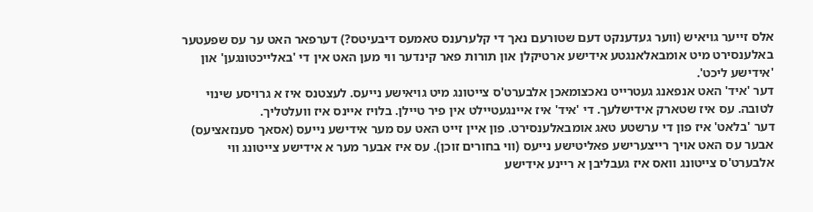אלס זייער גויאיש (ווער געדענקט דעם שטורעם נאך די קלערענס טאמעס דיבעיטס?) דערפאר האט ער עס שפעטער באלענסירט מיט אומבאלאנגטע אידישע ארטיקלן און תורות פאר קינדער ווי מען האט אין די 'באלייכטונגען' און 'אידישע ליכט'.
דער 'איד' האט אנפאנג געטרייט נאכצומאכן אלבערט'ס צייטונג מיט גויאישע נייעס. לעצטנס איז א גרויסע שינוי לטובה. עס איז שטארק אידישלעך. די 'איד' איז איינגעטיילט אין פיר טיילן. בלויז איינס איז וועלטליך.
דער 'בלאט' איז פון די ערשטע טאג אומבאלענסירט. פון איין זייט האט עס מער אידישע נייעס (אסאך סענזאציעס) אבער עס האט אויך רייצערישע פאליטישע נייעס (ווי בחורים זוכן). עס איז אבער מער א אידישע צייטונג ווי אלבערט'ס צייטונג וואס איז געבליבן א ריינע אידישע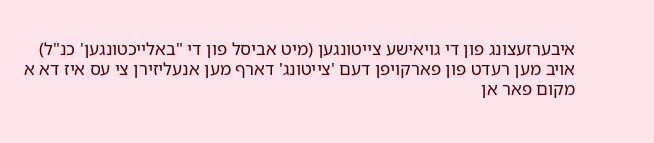איבערזעצונג פון די גויאישע צייטונגען (מיט אביסל פון די "באלייכטונגען' כנ"ל)
אויב מען רעדט פון פארקויפן דעם 'צייטונג' דארף מען אנעליזירן צי עס איז דא א מקום פאר אן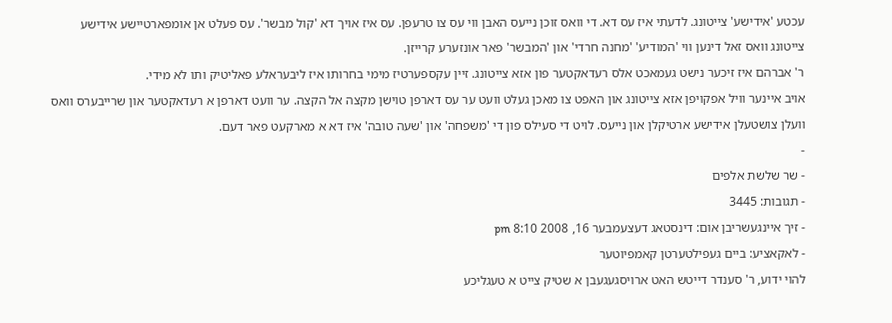עכטע 'אידישע' צייטונג. לדעתי איז עס דא. די וואס זוכן נייעס האבן ווי עס צו טרעפן. עס איז אויך דא 'קול מבשר'. עס פעלט אן אומפארטיישע אידישע צייטונג וואס זאל דינען ווי 'המודיע' 'מחנה חרדי' און 'המבשר' פאר אונזערע קרייזן.
ר' אברהם איז זיכער נישט געמאכט אלס רעדאקטער פון אזא צייטונג. זיין עקספערטיז מימי בחרותו איז ליבעראלע פאליטיק ותו לא מידי.
אויב איינער וויל אפקויפן אזא צייטונג און האפט צו מאכן געלט וועט ער עס דארפן טוישן מקצה אל הקצה. ער וועט דארפן א רעדאקטער און שרייבערס וואס וועלן צושטעלן אידישע ארטיקלן און נייעס. לויט די סעילס פון די 'משפחה' און 'שעה טובה' איז דא א מארקעט פאר דעם.
-
- שר שלשת אלפים
- תגובות: 3445
- זיך איינגעשריבן אום: דינסטאג דעצעמבער 16, 2008 8:10 pm
- לאקאציע: ביים געפילטערטן קאמפיוטער
להוי ידוע, ר' סענדר דייטש האט ארויסגעגעבן א שטיק צייט א טעגליכע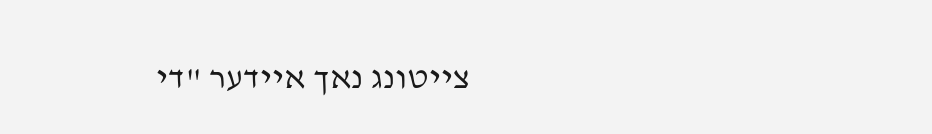צייטונג נאך איידער "די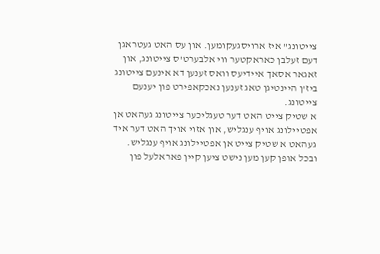צייטונג" איז ארויסגעקומען. און עס האט געטראגן דעם זעלבן כאראקטער ווי אלבערט'ס צייטונג, און זאגאר אסאך איידיעס וואס זענען דא אינעם צייטונג ביז'ן היינטיגן טאג זענען נאכקאפירט פון יענעם צייטונג.
א שטיק צייט האט דער טעגליכער צייטונג געהאט אן אפטיילונג אויף ענגליש, און אזוי אויך האט דער איד געהאט א שטיק צייט אן אפטיילונג אויף ענגליש.
ובכל אופן קען מען נישט ציען קיין פאראלעל פון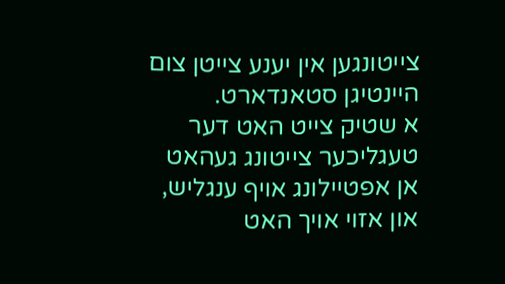צייטונגען אין יענע צייטן צום היינטיגן סטאנדארט.
א שטיק צייט האט דער טעגליכער צייטונג געהאט אן אפטיילונג אויף ענגליש, און אזוי אויך האט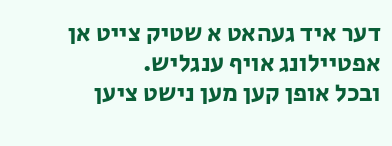דער איד געהאט א שטיק צייט אן אפטיילונג אויף ענגליש.
ובכל אופן קען מען נישט ציען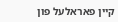קיין פאראלעל פון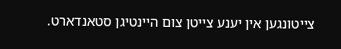צייטונגען אין יענע צייטן צום היינטיגן סטאנדארט.